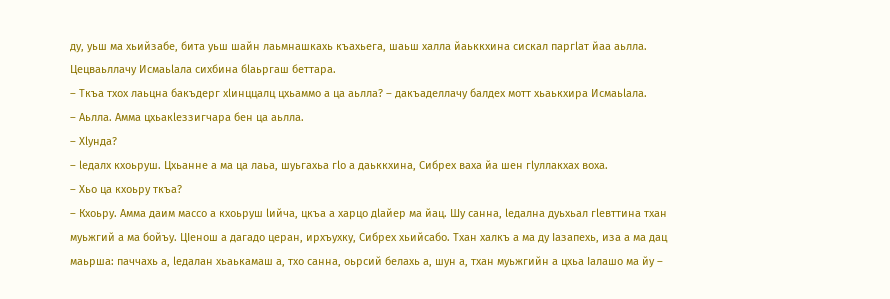ду, уьш ма хьийзабе, бита уьш шайн лаьмнашкахь къахьега, шаьш халла йаьккхина сискал паргӏат йаа аьлла.
Цецваьллачу Исмаьӏала сихбина бӏаьргаш беттара.
– Ткъа тхох лаьцна бакъдерг хӏинццалц цхьаммо а ца аьлла? – дакъаделлачу балдех мотт хьаькхира Исмаьӏала.
– Аьлла. Амма цхьакӏеззигчара бен ца аьлла.
– Хӏунда?
– ӏедалх кхоьруш. Цхьанне а ма ца лаьа, шуьгахьа гӏо а даьккхина, Сибрех ваха йа шен гӏуллакхах воха.
– Хьо ца кхоьру ткъа?
– Кхоьру. Амма даим массо а кхоьруш ӏийча, цкъа а харцо дӏайер ма йац. Шу санна, ӏедална дуьхьал гӏевттина тхан муьжгий а ма бойъу. ЦІенош а дагадо церан, ирхъухку, Сибрех хьийсабо. Тхан халкъ а ма ду Іазапехь, иза а ма дац маьрша: паччахь а, ӏедалан хьаькамаш а, тхо санна, оьрсий белахь а, шун а, тхан муьжгийн а цхьа Іалашо ма йу –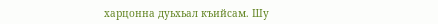харцонна дуьхьал къийсам. Шу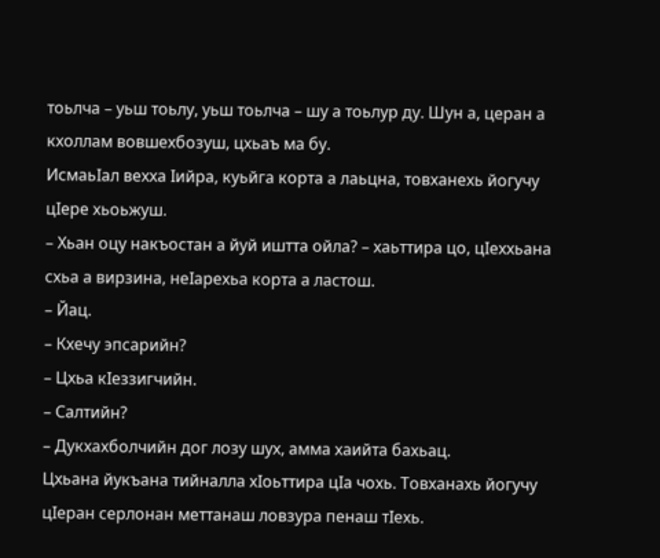тоьлча – уьш тоьлу, уьш тоьлча – шу а тоьлур ду. Шун а, церан а кхоллам вовшехбозуш, цхьаъ ма бу.
Исмаьӏал вехха ӏийра, куьйга корта а лаьцна, товханехь йогучу цӏере хьоьжуш.
– Хьан оцу накъостан а йуй иштта ойла? – хаьттира цо, цӏеххьана схьа а вирзина, неӏарехьа корта а ластош.
– Йац.
– Кхечу эпсарийн?
– Цхьа кӏеззигчийн.
– Салтийн?
– Дукхахболчийн дог лозу шух, амма хаийта бахьац.
Цхьана йукъана тийналла хӏоьттира цӏа чохь. Товханахь йогучу цӏеран серлонан меттанаш ловзура пенаш тӏехь.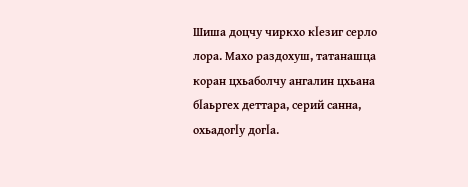Шиша доцчу чиркхо кӏезиг серло лора. Махо раздохуш, татанашца коран цхьаболчу ангалин цхьана бӏаьргех деттара, серий санна, охьадогӏу догӏа.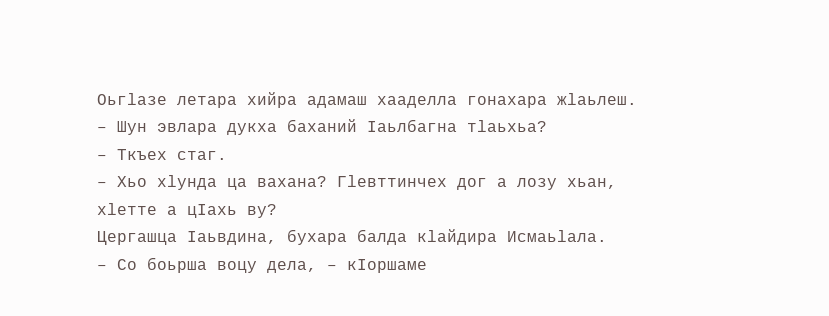Оьгӏазе летара хийра адамаш хааделла гонахара жӏаьлеш.
– Шун эвлара дукха баханий Іаьлбагна тӏаьхьа?
– Ткъех стаг.
– Хьо хӏунда ца вахана? Гӏевттинчех дог а лозу хьан, хӏетте а цІахь ву?
Цергашца Іаьвдина, бухара балда кӏайдира Исмаьӏала.
– Со боьрша воцу дела, – кӀоршаме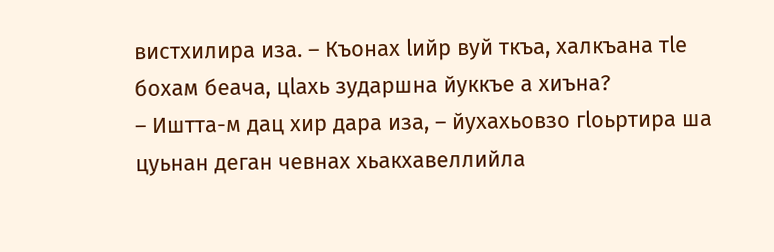вистхилира иза. – Къонах ӏийр вуй ткъа, халкъана тӏе бохам беача, цӏахь зударшна йуккъе а хиъна?
– Иштта-м дац хир дара иза, – йухахьовзо гӏоьртира ша цуьнан деган чевнах хьакхавеллийла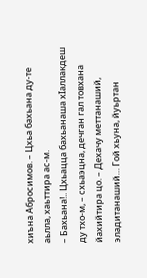хиъна Абросимов. – Цхьа бахьана ду-те аьлла, хаьттира ас-м.
– Бахьана!.. Цхьацца бахьанаша хӏаллакдеш ду тхо-м, – схьаэцна, дечган гал товхана йахийтира цо. – Дехачу меттанаший, эладитанаший… Гой хьуна, йуьртан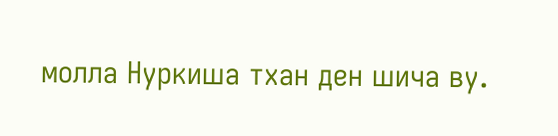молла Нуркиша тхан ден шича ву.